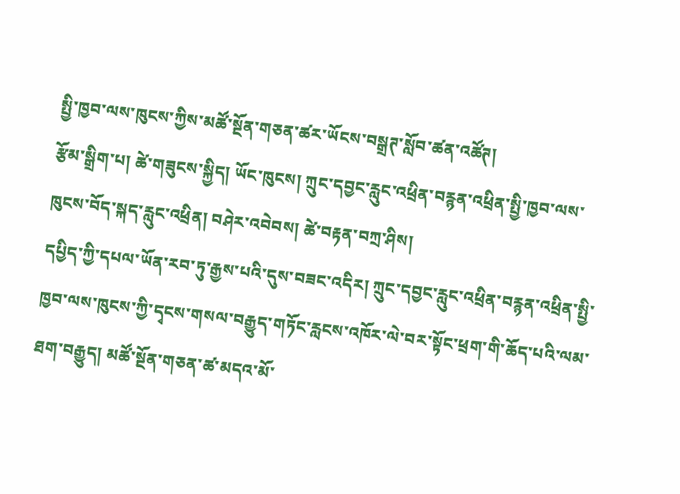སྤྱི་ཁྱབ་ལས་ཁུངས་ཀྱིས་མཚོ་སྔོན་གཅན་ཚར་ཡོངས་བསྒྲཊ་སློབ་ཚན་འཚོཊ།
རྩོམ་སྒྲིག་པ། ཚེ་གཟུངས་སྐྱིད། ཡོང་ཁུངས། ཀྲུང་དབྱང་རླུང་འཕྲིན་བརྙན་འཕྲིན་སྤྱི་ཁྱབ་ལས་ཁུངས་བོད་སྐད་རླུང་འཕྲིན། བཤེར་འབེབས། ཚེ་བརྟན་བཀྲ་ཤིས།
དཔྱིད་ཀྱི་དཔལ་ཡོན་རབ་ཏུ་རྒྱས་པའི་དུས་བཟང་འདིར། ཀྲུང་དབྱང་རླུང་འཕྲིན་བརྙན་འཕྲིན་སྤྱི་ཁྱབ་ལས་ཁུངས་ཀྱི་དྭངས་གསལ་བརྒྱུད་གཏོང་རླངས་འཁོར་ལེ་བར་སྟོང་ཕྲག་གི་ཆོད་པའི་ལམ་ཐག་བརྒྱུད། མཚོ་སྔོན་གཅན་ཚ་མདའ་མོ་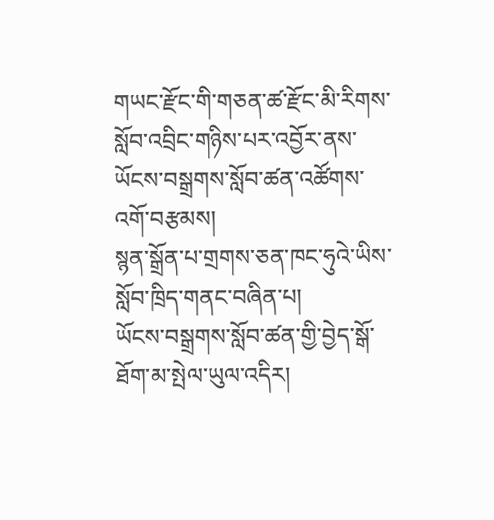གཡང་རྫོང་གི་གཅན་ཚ་རྫོང་མི་རིགས་སློབ་འབྲིང་གཉིས་པར་འབྱོར་ནས་ཡོངས་བསྒྲགས་སློབ་ཚན་འཚོགས་འགོ་བརྩམས།
སྙན་སྒྲོན་པ་གྲགས་ཅན་ཁང་ཧུའེ་ཡིས་སློབ་ཁྲིད་གནང་བཞིན་པ།
ཡོངས་བསྒྲགས་སློབ་ཚན་གྱི་བྱེད་སྒོ་ཐོག་མ་སྤེལ་ཡུལ་འདིར།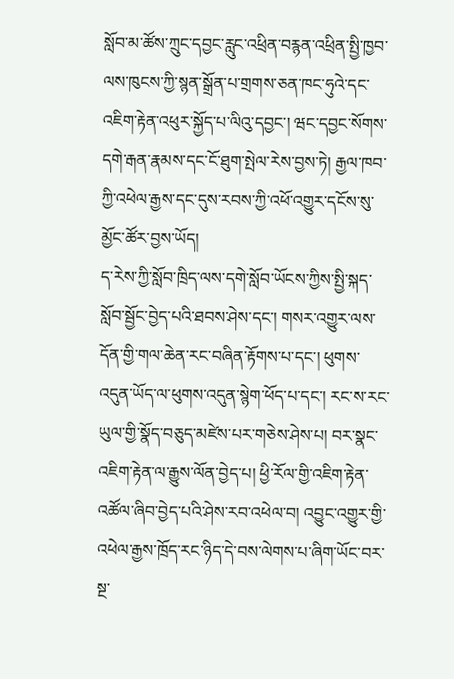སློབ་མ་ཚོས་ཀྲུང་དབྱང་རླུང་འཕྲིན་བརྙན་འཕྲིན་སྤྱི་ཁྱབ་ལས་ཁུངས་ཀྱི་སྙན་སྒྲོན་པ་གྲགས་ཅན་ཁང་ཧུའེ་དང་འཇིག་རྟེན་འཕུར་སྐྱོད་པ་ལིའུ་དབྱང་། ཝང་དབྱང་སོགས་དགེ་རྒན་རྣམས་དང་ངོ་ཐུག་སྤེལ་རེས་བྱས་ཏེ། རྒྱལ་ཁབ་ཀྱི་འཕེལ་རྒྱས་དང་དུས་རབས་ཀྱི་འཕོ་འགྱུར་དངོས་སུ་མྱོང་ཚོར་བྱས་ཡོད།
ད་རེས་ཀྱི་སློབ་ཁྲིད་ལས་དགེ་སློབ་ཡོངས་ཀྱིས་སྤྱི་སྐད་སློབ་སྦྱོང་བྱེད་པའི་ཐབས་ཤེས་དང་། གསར་འགྱུར་ལས་དོན་གྱི་གལ་ཆེན་རང་བཞིན་རྟོགས་པ་དང་། ཕུགས་འདུན་ཡོད་ལ་ཕུགས་འདུན་སྙེག་ཕོད་པ་དང་། རང་ས་རང་ཡུལ་གྱི་སྣོད་བཅུད་མཛེས་པར་གཅེས་ཤེས་པ། བར་སྣང་འཇིག་རྟེན་ལ་རྒྱུས་ལོན་བྱེད་པ། ཕྱི་རོལ་གྱི་འཇིག་རྟེན་འཚོལ་ཞིབ་བྱེད་པའི་ཤེས་རབ་འཕེལ་བ། འབྱུང་འགྱུར་གྱི་འཕེལ་རྒྱས་ཁྲོད་རང་ཉིད་དེ་བས་ལེགས་པ་ཞིག་ཡོང་བར་སྔ་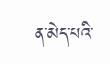ན་མེད་པའི་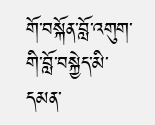གོ་བསྐོན་བློ་འགུག་གི་བློ་བསྐྱེད་མི་དམན་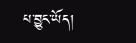པ་བྱུང་ཡོད།